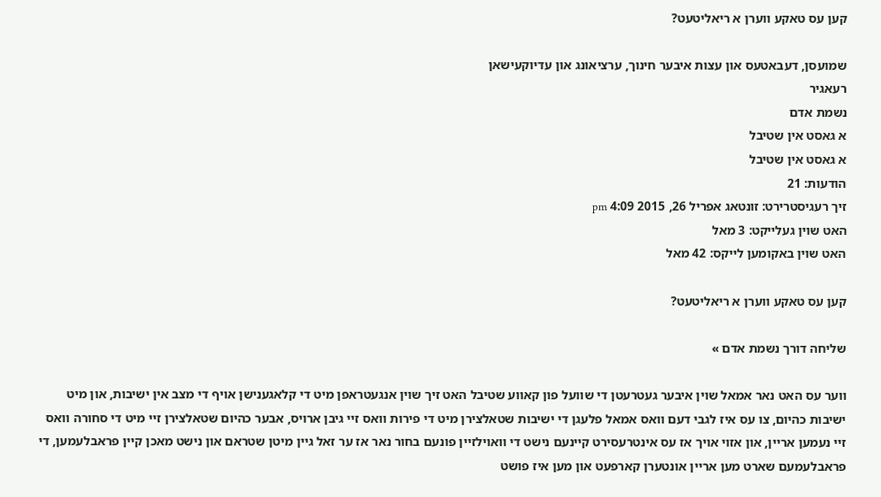קען עס טאקע ווערן א ריאליטעט?

שמועסן, דעבאטעס און עצות איבער חינוך, ערציאונג און עדיוקעישאן
רעאגיר
נשמת אדם
א גאסט אין שטיבל
א גאסט אין שטיבל
הודעות: 21
זיך רעגיסטרירט: זונטאג אפריל 26, 2015 4:09 pm
האט שוין געלייקט: 3 מאל
האט שוין באקומען לייקס: 42 מאל

קען עס טאקע ווערן א ריאליטעט?

שליחה דורך נשמת אדם »

ווער עס האט נאר אמאל שוין איבער געטרעטן די שוועל פון קאווע שטיבל האט זיך שוין אנגעטראפן מיט די קלאגענישן אויף די מצב אין ישיבות, און מיט ישיבות כהיום, צו עס איז לגבי דעם וואס אמאל פלעגן די ישיבות שטאלצירן מיט די פירות וואס זיי גיבן ארויס, אבער כהיום שטאלצירן זיי מיט די סחורה וואס זיי נעמען אריין, און אזוי אויך אז עס אינטרעסירט קיינעם נישט די וואוילזיין פונעם בחור נאר אז ער זאל גיין מיטן שטראם און נישט מאכן קיין פראבלעמען, די פראבלעמעם שארט מען אריין אונטערן קארפעט און מען איז פושט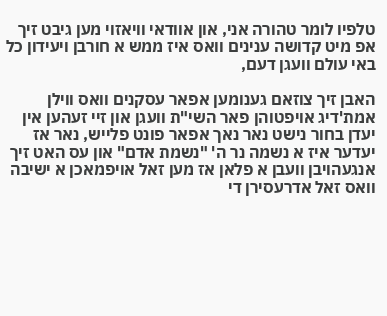טלפיו לומר טהורה אני, און אוודאי וויאזוי מען גיבט זיך אפ מיט קדושה ענינים וואס איז ממש א חורבן ויעידון כל באי עולם וועגן דעם,

האבן זיך צוזאם גענומען אפאר עסקנים וואס ווילן אמת'דיג אויפטוהן פאר השי"ת וועגן און זיי זעהען אין יעדן בחור נישט נאר נאך אפאר פונט פלייש, נאר אז יעדער איז א נשמה נר ה' "נשמת אדם" און עס האט זיך אנגעהויבן וועבן א פלאן אז מען זאל אויפמאכן א ישיבה וואס זאל אדרעסירן די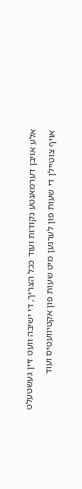אלע אויבן דערמאנטע נקודות ועוד ככל הצריך, די ישיבה וועט זיין געשטעלט אויף צוטיילן די שעות פון לערנען מיט שעות פון אקטיוועטיס ועוד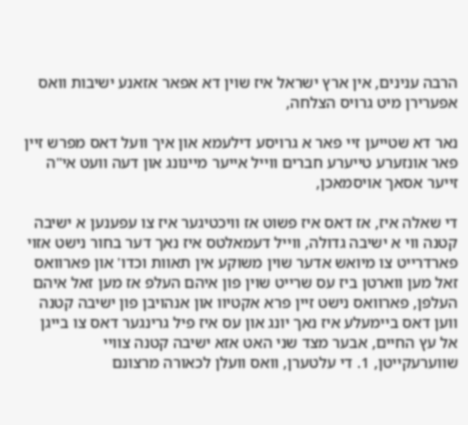הרבה ענינים, אין ארץ ישראל איז שוין דא אפאר אזאנע ישיבות וואס אפערירן מיט גרויס הצלחה,

נאר דא שטייען זיי פאר א גרויסע דילעמא און איך וועל דאס מפרש זיין פאר אונזערע טייערע חברים ווייל אייער מיינונג און דעה וועט אי"ה זייער אסאך אויסמאכן,

די שאלה איז, אז דאס איז פשוט אז וויכטיגער איז צו עפענען א ישיבה קטנה ווי א ישיבה גדולה, ווייל דעמאלטס איז נאך דער בחור נישט אזוי פארדרייט צו מיואש אדער שוין משוקע אין תאוות וכדו' און פארוואס זאל מען ווארטן ביז עס שרייט שוין פון איהם העלפ אז מען זאל איהם העלפן, פארוואס נישט זיין פרא אקטיוו און אנהויבן פון ישיבה קטנה ווען דאס ביימעלע איז נאך יונג און עס איז פיל גרינגער דאס צו בייגן אל עץ החיים, אבער מצד שני האט אזא ישיבה קטנה צוויי שווערעקייטן, 1. די עלטערן, וואס וועלן לכאורה מרצונם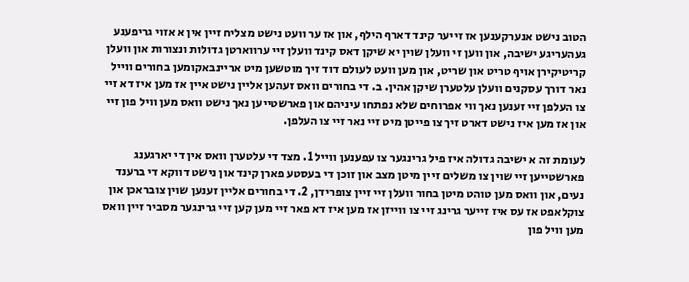הטוב נישט אנערקענען אז זייער קינד דארף הילף, און אז ער וועט נישט מצליח זיין אין א אזוי גריפענע געהעריגע ישיבה, און ווען זי וועלן שוין יא שיקן דאס קינד וועלן זיי ערווארטן גדולות ונצורות און וועלן קריטיקירן אויף טריט און שריט, און מען וועט לעולם דוד זיך מוטשען מיט אריינבאקומען בחורים ווייל נאר דורך עסקנים וועלן עלטערן שיקן אהין. ב. די בחורים וואס זעהען אליין נישט איין אז מען איז דא זיי צו העלפן זיי זענען נאך ווי אפרוחים שלא נפתחו עיניהם און פארשטייען נאך נישט וואס מען וויל פון זיי און אז מען איז נישט דארט זיך צו פייטן מיט זיי נאר זיי צו העלפן.

לעומת זה א ישיבה גדולה איז פיל גרינגער צו עפענען ווייל 1. מצד די עלטערן וואס אין די יארגענג פארשטייען זיי שוין צו משלים זיין מיטן מצב און זוכן די בעסטע פארן קינד און נישט דווקא די ברענד נעים, און וואס מען טוהט מיטן בחור וועלן זיי זיין צופרידן, 2. די בחורים אליין זענען שוין צובראכן און צוקלאפט אז עס איז זייער גרינג זיי צו ווייזן אז מען איז דא פאר זיי מען קען זיי גרינגער מסביר זיין וואס מען וויל פון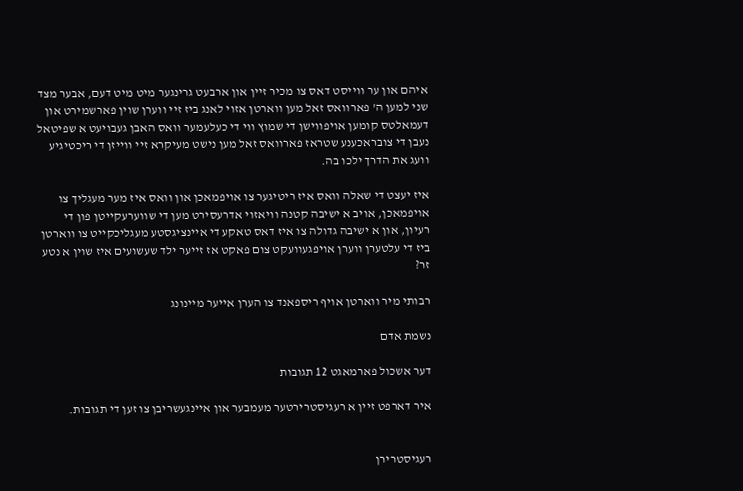איהם און ער ווייסט דאס צו מכיר זיין און ארבעט גרינגער מיט מיט דעם, אבער מצד שני למען ה' פארוואס זאל מען ווארטן אזוי לאנג ביז זיי ווערן שוין פארשמירט און דעמאלטס קומען אויפווישן די שמוץ ווי די כעלעמער וואס האבן געבויעט א שפיטאל נעבן די צובראכענע שטראז פארוואס זאל מען נישט מעיקרא זיי ווייזן די ריכטיגיע וועג את הדרך ילכו בה.

איז יעצט די שאלה וואס איז ריטיגער צו אויפמאכן און וואס איז מער מעגליך צו אויפמאכן, אויב א ישיבה קטנה וויאזוי אדרעסירט מען די שווערעקייטן פון די רעיון, און א ישיבה גדולה צו איז דאס טאקע די איינציגסטע מעגליכקייט צו ווארטן ביז די עלטערן ווערן אויפגעוועקט צום פאקט אז זייער ילד שעשועים איז שוין א נטע זר?

רבותי מיר ווארטן אויף ריספאנד צו הערן אייער מיינונג

נשמת אדם

דער אשכול פארמאגט 12 תגובות

איר דארפט זיין א רעגיסטרירטער מעמבער און איינגעשריבן צו זען די תגובות.


רעגיסטרירן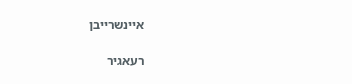איינשרייבן

רעאגיר